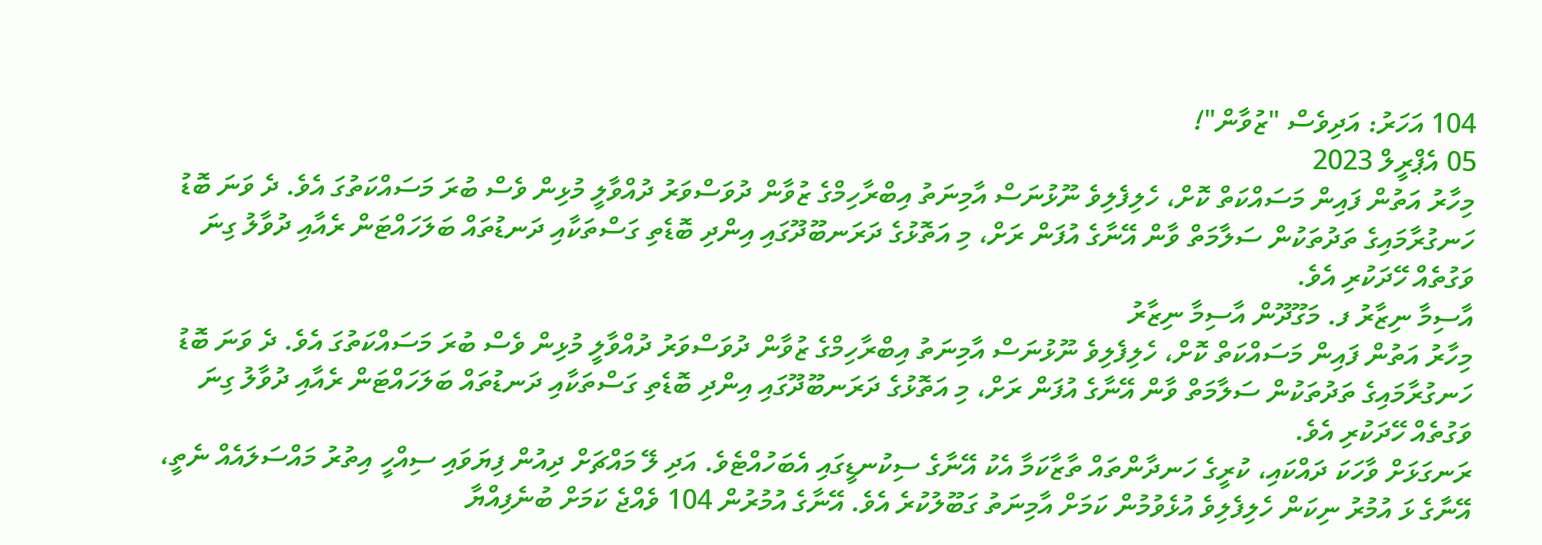104 އަހަރު: އަދިވެސް "ޒުވާން"!
05 އެޕްރީލް 2023
މިހާރު އަތުން ފައިން މަސައްކަތް ކޮށް، ހެލިފެލިވެ ނޫޅުނަސް އާމިނަތު އިބްރާހިމްގެ ޒުވާން ދުވަސްވަރު ދުއްވާލީ މުޅިން ވެސް ބުރަ މަސައްކަތުގަ އެވެ. ދެ ވަނަ ބޮޑު ހަނގުރާމައިގެ ތަދުތަކުން ސަލާމަތް ވާން އޭނާގެ އުފަން ރަށް، މި އަތޮޅުގެ ދަރަނބޫދޫގައި އިންދި ބޮޑެތި ގަސްތަކާއި ދަނޑުތައް ބަލަހައްޓަން ރެއާއި ދުވާލު ގިނަ ވަގުތެއް ހޭދަކުރި އެވެ.
އާސިމާ ނިޒާރު ފ. މަގޫދޫން އާސިމާ ނިޒާރު
މިހާރު އަތުން ފައިން މަސައްކަތް ކޮށް، ހެލިފެލިވެ ނޫޅުނަސް އާމިނަތު އިބްރާހިމްގެ ޒުވާން ދުވަސްވަރު ދުއްވާލީ މުޅިން ވެސް ބުރަ މަސައްކަތުގަ އެވެ. ދެ ވަނަ ބޮޑު ހަނގުރާމައިގެ ތަދުތަކުން ސަލާމަތް ވާން އޭނާގެ އުފަން ރަށް، މި އަތޮޅުގެ ދަރަނބޫދޫގައި އިންދި ބޮޑެތި ގަސްތަކާއި ދަނޑުތައް ބަލަހައްޓަން ރެއާއި ދުވާލު ގިނަ ވަގުތެއް ހޭދަކުރި އެވެ.
ރަނގަޅަށް ވާހަކަ ދައްކައި، ކުރީގެ ހަނދާންތައް ތާޒާކަމާ އެކު އޭނާގެ ސިކުނޑީގައި އެބަހުއްޓެވެ. އަދި ލޭ މައްޗަށް ދިއުން ފިޔަވައި ސިއްހީ އިތުރު މައްސަލައެއް ނެތީ، އޭނާގެ ޅަ އުމުރު ނިކަން ހެލިފެލިވެ އުޅެވުމުން ކަމަށް އާމިނަތު ގަބޫލުކުރެ އެވެ. އޭނާގެ އުމުރުން 104 ވެއްޖެ ކަމަށް ބުނެފިއްޔާ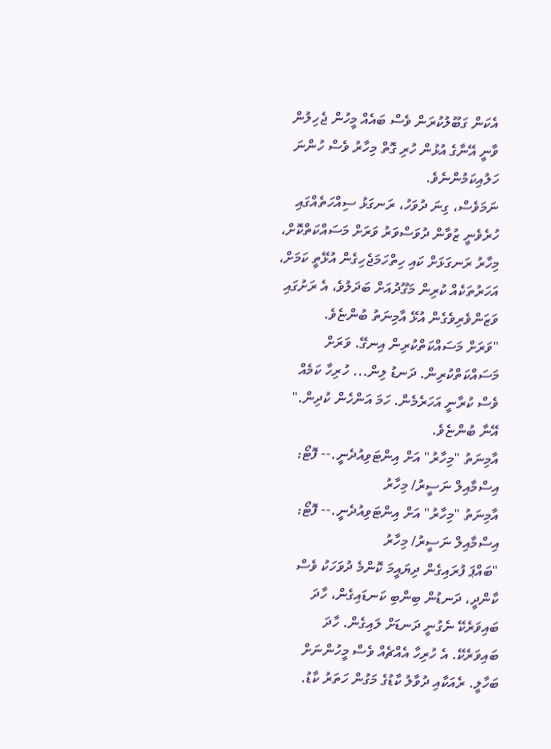އެކަން ގަބޫލުކުރަން ވެސް ބައެއް މީހުން ޖެހިލުން ވާނީ އޭނާގެ އުޅުން ހުރި ގޮތް މިހާރު ވެސް ހުންނަ ހަލުއިކަމުންނެވެ.
ނަމަވެސް، ގިނަ ދުވަހު، ރަނގަޅު ސިއްހަތެއްގައި ހުރެވެނީ ޒުވާން ދުވަސްވަރު ވަރަށް މަސައްކަތްކޮށް، މިހާރު ރަނގަޅަށް ކައި ހިތްހަމަޖެހިގެން އުޅޭތީ ކަމަށް، އަހަރުތަކެއް ކުރިން މަގޫދުއަށް ބަދަލުވެ، އެ ރަށުގައި ވަޒަންވެރިވެގެން އުޅޭ އާމިނަތު ބުންޏެވެ.
"ވަރަށް މަސައްކަތްކުރިން އިނގޭ. ވަރަށް މަސައްކަތްކުރިން. ދަނޑު ލިން... ހުރިހާ ކަމެއް ވެސް ކުރާނީ އަހަރެމެން. ހަމަ އަންހެން ކުދިން." އޭނާ ބުންޏެވެ.
އާމިނަތު "މިހާރު" އަށް އިންޓަވިއުދެނީ.-- ފޮޓޯ: އިސްމާއިލް ނަސީރު/ މިހާރު
އާމިނަތު "މިހާރު" އަށް އިންޓަވިއުދެނީ.-- ފޮޓޯ: އިސްމާއިލް ނަސީރު/ މިހާރު
"ބައްޕަ ފުރައިގެން ދިޔައީމަ ކޮންމެ ދުވަހަކު ވެސް ކާންދީ، ދަނޑުން ބިންބި ކަނޑައިގެން، ހާދަ ބައިވަރެކޭ ނެގުނީ ދަނޑަށް ލައިގެން. ހާދަ ބައިވަރެކޭ. އެ ހުރިހާ އެއްޗެއް ވެސް މީހުންނަށް ބަހާލީ. ރެއަކާއި ދުވާލު ކާޑުގެ މަގުން ހަތަރު ކާޑު.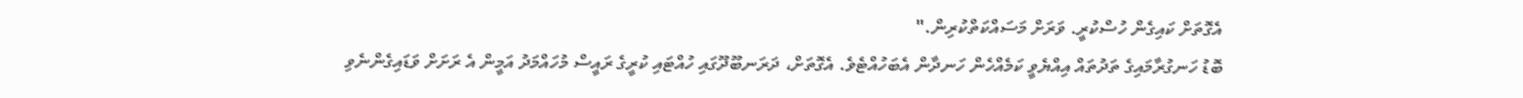އެގޮތަށް ކައިގެން ހުސްކުރީ. ވަރަށް މަސައްކަތްކުރިން."
ބޮޑު ހަނގުރާމައިގެ ތަދުތައް އިއްޔެވީ ކަމެއްހެން ހަނދާން އެބަހުއްޓެވެ. އެގޮތަށް، ދަރަނބޫދޫގައި ހުއްޓައި ކުރީގެ ރައީސް މުހައްމަދު އަމީން އެ ރަށަށް ވަޑައިގެންނެވި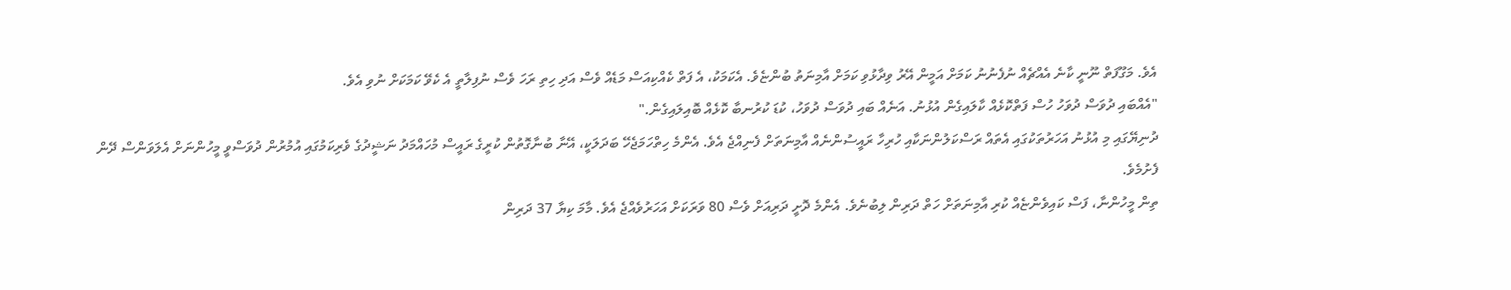އެވެ. މަގޫފަތް ނޫނީ ކާނެ އެއްޗެއް ނުފެނުނު ކަމަށް އަމީން އޭރު ވިދާޅުވި ކަމަށް އާމިނަތު ބުންޏެވެ. އެކަމަކު، އެ ފަތް ކެއްކިއަސް މަޑެއް ވެސް އަދި ހިތި ރަހަ ވެސް ނުފިލާތީ އެ ކެވޭ ކަމަކަށް ނުވި އެވެ.
"އެއްބައި ދުވަސް ދުވަހު ހުސް ފަތްކޮޅެއް ކާލައިގެން އުޅުނު. އަނެއް ބައި ދުވަސް ދުވަހު، ކުޑަ ކުރުނބާ ކޮޅެއް ބޮއިލައިގެން."
ދުނިޔޭގައި މި އުޅުނު އަހަރުތަކުގައި އެތައް ރަސްކަލުންނަކާއި ހުރިހާ ރައީސުންނެއް އާމިނަތަށް ފެނިއްޖެ އެވެ. އެންމެ ހިތްހަމަޖެހޭ ބަދަލަކީ، އޭނާ ބުނާގޮތުން ކުރީގެ ރައީސް މުހައްމަދު ނަޝީދުގެ ވެރިކަމުގައި އުމުރުން ދުވަސްވީ މީހުންނަށް އެލަވަންސް ދޭން ފެށުމެވެ.
ތިން މީހުންނާ، ފަސް ކައިވެންޏެއް ކުރި އާމިނަތަށް ހަތް ދަރިން ލިބުނެވެ. އެންމެ ދޮށީ ދަރިއަށް ވެސް 80 ވަރަކަށް އަހަރުވެއްޖެ އެވެ. މާމަ ކިޔާ 37 ދަރިން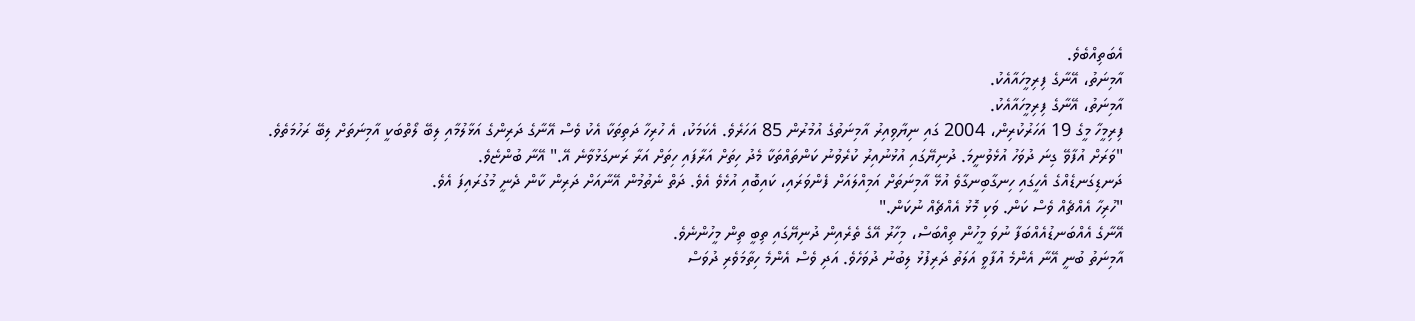އެބަތިއްބެވެ.
އާމިނަތު، އޭނާގެ ފިރިމީހައާއެކު.
އާމިނަތު، އޭނާގެ ފިރިމީހައާއެކު.
ފިރިމީހާ މީގެ 19 އަހަރުކުރިން، 2004 ގައި ނިޔާވިއިރު އާމިނަތުގެ އުމުރުން 85 އަހަރެވެ. އެކަމަކު، އެ ހުރިހާ ދަތިތަކާ އެކު ވެސް އޭނާގެ ދަރިންގެ އަޅާލުމާއި ލިބޭ ލޯތްބަކީ އާމިނަތަށް ލިބޭ ރަހުމަތެވެ.
"ވަރަށް އުފާވޭ ގިނަ ދުވަހު އުޅެވުނީމަ. ދުނިޔޭގައި އުޅުނުއިރު ކުރެވުނު ކަންތައްތަކާ މެދު ހިތަށް އަރާފައި ހިތަށް އަރާ ރަނގަޅުވާނެ އޭ." އޭނާ ބުންޏެވެ.
ދަނޑިގަނޑެއްގެ އެހީގައި ހިނގާބިނގާވެ އުޅޭ އާމިނަތަށް އަމިއްލައަށް ފެންވަރައި، ކައިބޮއި އުޅެވެ އެވެ. ދަތް ނެތުމުން އޭނާއަށް ދަރިން ކާން ދެނީ މުގުރައިފަ އެވެ.
"ހުރިހާ އެއްޗެއް ވެސް ކަން. ވަކި މޮޅު އެއްޗެއް ނުކަން."
އޭނާގެ އެއްބަނޑުއެއްބަފާ ނުވަ މީހުން ތިއްބަސް، މިހާރު އޭގެ ތެރެއިން ދުނިޔޭގައި ތިބީ ތިން މީހުންނެވެ.
އާމިނަތު ބުނީ އޭނާ އެންމެ އުފާވީ އަލަތު ދަރިފުޅު ލިބުނު ދުވަހެވެ. އަދި ވެސް އެންމެ ހިތާމަވެރި ދުވަސް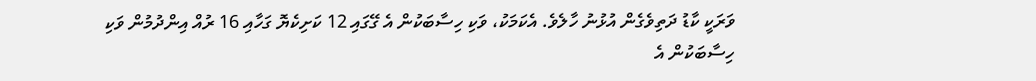ވަރަކީ ކާޑު ދަތިވެގެން އުޅުނު ހާލެވެ. އެކަމަކު، ވަކި ހިސާބަކުން އެ ގޭގައި 12 ކަށިކެޔޮ ގަހާއި 16 ރުއް އިންދުމުން ވަކި ހިސާބަކުން އެ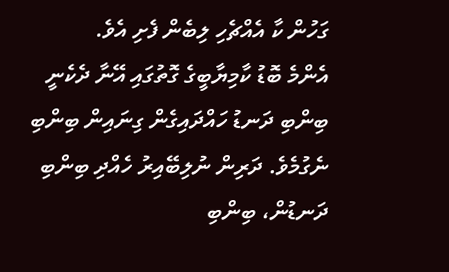ގަހުން ކާ އެއްޗެހި ލިބެން ފެށި އެވެ.
އެންމެ ބޮޑު ކާމިޔާބީގެ ގޮތުގައި އޭނާ ދެކެނީ ބިންބި ދަނޑު ހައްދައިގެން ގިނައިން ބިންބި ނެގުމެވެ. ދަރިން ނުލިބޭއިރު ހެއްދި ބިންބި ދަނޑުން، ބިންބި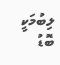ލިބުމަކީ ބޮޑު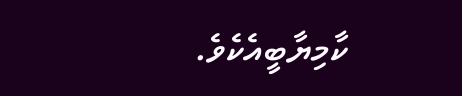ކާމިޔާބީއެކެވެ.